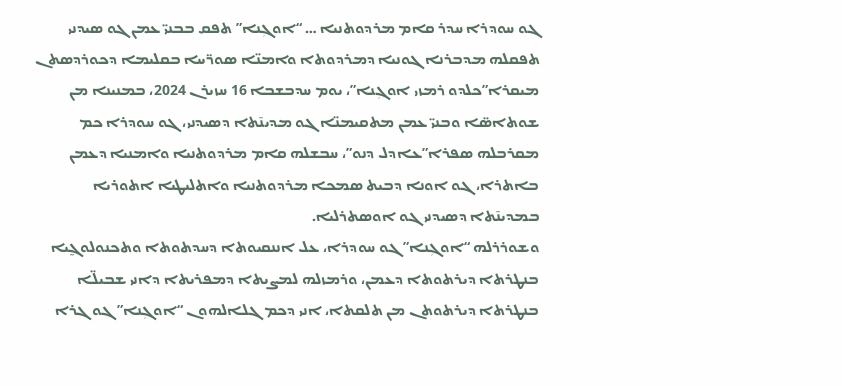ܓܘ ܚܘܕܪܐ ܚܕܪ ܩܐܡ ܡܪܕܘܬܢܝܐ … “ܐܘܓܼܢܐ” ܬܦܩ ܒܒܢܝ̈ ܥܡܢ ܓܘ ܣܝܕܢܝ
ܬܦܩܠܗ ܡܕܒܪܢܐ ܓܘܢܝܐ ܕܡܪܕܘܬܐ ܘܐܡܢ̈ܐ ܣܘܪ̈ܝܝܐ ܒܩܠܝܡܐ ܕܟܘܪܕܣܬܢ ܡܝܩܪܐ”ܟܠܕܘ ܪܡܙܝ ܐܘܓܼܢܐ”، ܝܘܡ ܚܕܒܫܒܐ 16 ܚܙܝܪܢ 2024، ܒܡܢܝܢܐ ܡܢ ܫܘܬܐܣ̈ܐ ܘܒܢܝ̈ ܥܡܢ ܡܬܩܝܡܢ̈ܐ ܓܘ ܡܕܝܢ̄ܬܐ ܕܣܝܕܢܝ، ܓܘ ܚܘܕܪܐ ܟܡ ܡܩܪܒܠܗ ܣܦܪܐ”ܥܐܕܠ ܕܢܘ”، ܚܒܫܠܗ ܩܐܡ ܡܪܕܘܬܢܝܐ ܘܐܡܢܝܐ ܕܥܡܢ ܒܐܬܪܐ، ܓܘ ܐܘܢܐ ܕܒܝܬ ܣܡܟܐ ܡܪܕܘܬܢܝܐ ܘܐܬܠܝܛܝܐ ܐܬܘܪܝܐ ܒܡܕܝܢ̄ܬܐ ܕܣܝܕܢܝ ܓܘ ܐܘܣܬܪܠܝܐ.
ܘܫܘܪܪܠܗ “ܐܘܓܼܢܐ” ܓܘ ܚܘܕܪܐ، ܥܠ ܐܢܢܩܝܘܬܐ ܕܚܕܬܘܬܐ ܘܬܟܢܘܠܘܓ̰ܝܐ ܒܢܛܪܬܐ ܕܝܪܬܘܬܐ ܕܥܡܢ، ܘܪܡܙܠܗ ܠܡܨܝܬܐ ܕܡܦܪܝܬܐ ܕܐܢܝ ܫܒܝܠ̈ܐ ܒܢܛܪܬܐ ܕܝܪܬܘܬܢ ܡܢ ܬܠܩܬܐ، ܐܢܝ ܕܟܡ ܓܠܐܠܗܘܢ “ܐܘܓܼܢܐ” ܓܘ ܓܪܐ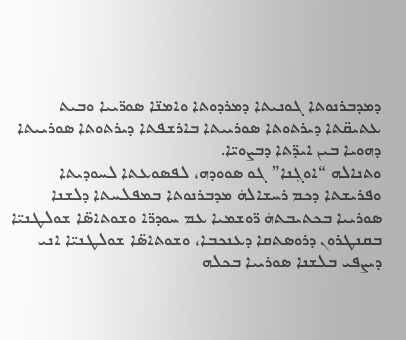ܕܡܕܒܪܢܘܬܐ ܓܘܢܝܬܐ ܕܡܪܕܘܬܐ ܘܐܡܢ̈ܐ ܣܘܪ̈ܝܝܐ ܘܒܝܬ ܥܬܝܩ̈ܬܐ ܕܝܪܬܘܬܐ ܣܘܪܝܝܬܐ ܒܐܪܫܦܬܐ ܕܝܪܬܘܬܐ ܣܘܪܝܝܬܐ ܕܗܘܝܐ ܒܝܢ ܐܝܕ̈ܬܐ ܕܒܨܘܝ̈ܐ.
ܘܬܢܐܠܗ “ܐܘܓܼܢܐ” ܓܘ ܣܘܘܕܗ، ܠܦܣܘܥܬܐ ܠܚܘܕܝܬܐ ܘܦܪܝܫܬܐ ܕܟܡ ܪܚܫܐܠܗܿ ܡܕܒܪܢܘܬܐ ܒܡܦܠܚܬܐ ܕܠܫܢܐ ܣܘܪܝܝܐ ܒܟܬܝܒܬܗܿ ܪ̈ܘܫܡܝܐ ܥܡ ܚܘܕܪ̈ܐ ܘܫܘܬܐܣ̈ܐ ܫܘܠܛܢܝ̈ܐ ܒܩܢܛܪܘܢ ܕܪܘܣܬܩܐ ܕܥܢܟܒܐ، ܘܫܘܬܐܣ̈ܐ ܫܘܠܛܢܝ̈ܐ ܐܢܝ ܕܝܨܦܝ ܒܠܫܢܐ ܣܘܪܝܝܐ ܒܟܠܗ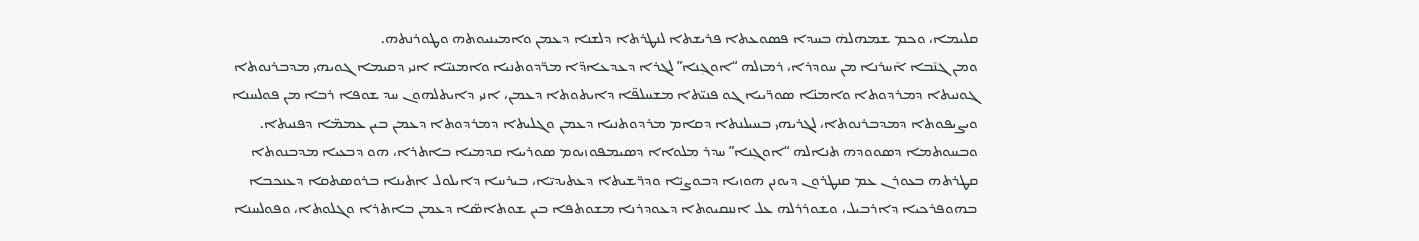ܩܠܝܡܐ، ܘܟܡ ܫܡܗܠܗܿ ܒܚܕܐ ܦܣܘܥܬܐ ܦܪܝܫܬܐ ܠܢܛܪܬܐ ܕܠܫܢܐ ܕܥܡܢ ܘܐܡܝܢܝܘܬܗ ܘܛܘܪܢܬܗ.
ܘܡܢ ܓܢ̄ܒܐ ܐ̄ܚܪܢܐ ܡܢ ܚܘܕܪܐ، ܪܡܙܠܗ “ܐܘܓܼܢܐ” ܠܓܪܐ ܕܥܕܥܐܕ̈ܐ ܡܪ̈ܕܘܬܢܝܐ ܘܐܡܢܝ̈ܐ ܐܢܝ ܕܩܝܡܐ ܓܘܝܗܝ ܡܕܒܪܢܘܬܐ ܓܘܢܝܬܐ ܕܡܪܕܘܬܐ ܘܐܡܢ̈ܐ ܣܘܪ̈ܝܝܐ ܓܘ ܦܢܝ̈ܬܐ ܡܫܚܠܦ̈ܐ ܕܐܝܬܘܬܐ ܕܥܡܢ، ܐܢܝ ܕܐܝܬܠܗܘܢ ܚܕ ܫܘܦܐ ܪܒܐ ܡܢ ܦܘܠܚܢܐ ܘܝܨܝܦܘܬܐ ܕܡܕܒܪܢܘܬܐ، ܠܓܪܝܗܝ ܒܚܝܠܢܬܐ ܕܩܐܡ ܡܪܕܘܬܢܝܐ ܕܥܡܢ ܘܓܠܝܬܐ ܕܡܪܕܘܬܐ ܕܥܡܢ ܒܝܢ ܥܡܡ̈ܐ ܕܦܢܝܬܐ.
ܘܒܚܘܬܡܐ ܕܣܘܘܕܗ ܬܢܐܠܗ “ܐܘܓܼܢܐ” ܚܕܪ ܡܠܘܐܐ ܕܣܝܡܦܘܙܝܘܡ ܣܘܪܝܝܐ ܩܕܡܝܐ ܒܐܬܪܐ، ܗܘ ܕܒܥܝܐ ܡܕܒܢܘܬܐ ܩܛܪܬܗ ܒܥܘܪܢ ܥܡ ܩܢܛܪܘܢ ܕܝܘܢܢ ܗܘܙܝܐ ܕܒܘܨܝ̈ܐ ܘܕܪ̈ܫܝܬܐ ܕܥܬܝܕܝ̈ܐ، ܒܝܪܚܐ ܕܐܝܠܘܠ ܐܬܝܢܐ ܒܪܘܣܬܩܐ ܕܥܢܟܒܐ ܒܗܘܦܪܟܝܐ ܕܐܪܒܝܠ، ܘܫܘܪܪܠܗ ܥܠ ܐܢܢܩܝܘܬܐ ܕܥܘܕܪܢܐ ܡܫܘܬܦܐ ܒܝܢ ܫܘܬܐܣ̈ܐ ܕܥܡܢ ܒܐܬܪܐ ܘܓܠܘܬܐ، ܘܦܘܠܚܢܐ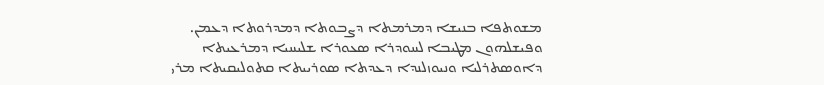ܡܫܘܬܦܐ ܒܢܝܫܐ ܕܡܪܡܬܐ ܕܨܒܘܬܐ ܕܡܕܪܘܬܐ ܕܥܡܢ.
ܘܦܝܫܠܗܘܢ ܡܛܝܒܐ ܠܚܘܕܪܐ ܣܥܘܪܐ ܫܠܝܚܝܐ ܕܡܪܥܝܬܐ ܕܐܘܣܬܪܠܝܐ ܘܢܝܘܙܠܢܕܐ ܕܥܕܬܐ ܣܘܪܝܝܬܐ ܩܬܘܠܝܩܝܬܐ ܡܪܝ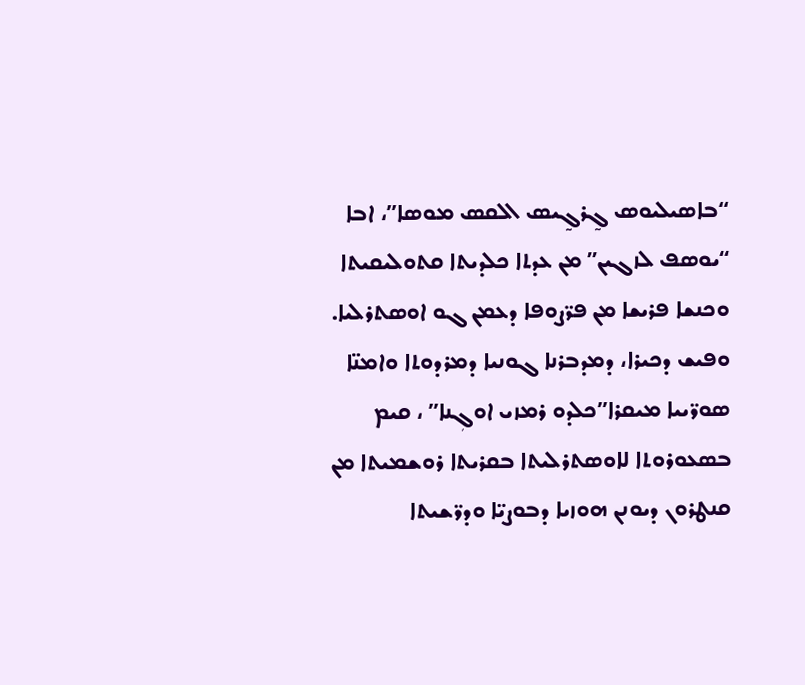“ܒܐܣܝܠܝܘܣ ܓ̰ܪܓ̰ܝܣ ܐܠܩܣ ܡܘܣܐ”، ܐܒܐ “ܝܘܣܦ ܠܙܓܝܢ” ܡܢ ܥܕܬܐ ܟܠܕܝܬܐ ܩܬܘܠܝܩܝܬܐ ܘܟܢܫܐ ܦܪܝܫܐ ܡܢ ܦܪ̈ܨܘܦܐ ܕܥܡܢ ܓܘ ܐܘܣܬܪܠܝܐ.
ܘܦܝܫ ܕܟܝܪܐ، ܕܡܕܒܪܢܐ ܓܘܢܝܐ ܕܡܪܕܘܬܐ ܘܐܡܢ̈ܐ ܣܘܪ̈ܝܝܐ ܡܝܩܪܐ”ܟܠܕܘ ܪܡܙܝ ܐܘܓܼܢܐ” ، ܩܝܡ ܒܣܥܘܪܘܬܐ ܠܐܘܣܬܪܠܝܬܐ ܒܩܪܝܬܐ ܪܘܫܡܝܬܐ ܡܢ ܩܢܛܪܘܢ ܕܝܘܢܢ ܗܘܙܝܐ ܕܒܘܨܝ̈ܐ ܘܕܪ̈ܫܝܬܐ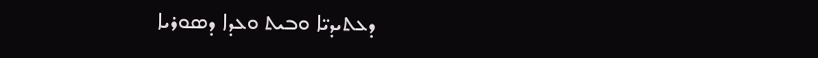ܕܥܬܝܕܝ̈ܐ ܘܒܝܬ ܘܥܕܐ ܕܣܘܪܝܐ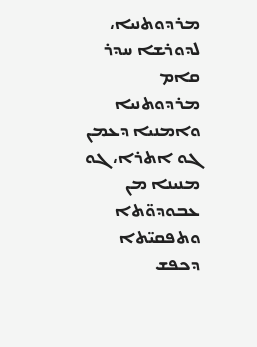ܡܪܕܘܬܢܝܐ، ܠܕܘܪܫܐ ܚܕܪ ܩܐܡ ܡܪܕܘܬܢܝܐ ܘܐܡܢܝܐ ܕܥܡܢ ܓܘ ܐܬܪܐ، ܓܘ ܡܢܝܢܐ ܡܢ ܥܒܘܕܘ̈ܬܐ ܘܬܦܩܝ̈ܬܐ ܕܟܦܫ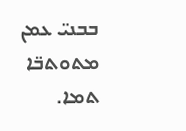ܒܒܢܝ̈ ܥܡܢ ܡܬܘܬܒ̈ܐ ܬܡܐ.